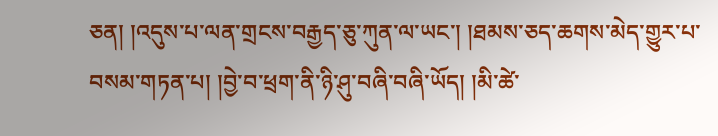ཅན། །འདུས་པ་ལན་གྲངས་བརྒྱད་ཅུ་ཀུན་ལ་ཡང་། །ཐམས་ཅད་ཆགས་མེད་གྱུར་པ་བསམ་གཏན་པ། །བྱེ་བ་ཕྲག་ནི་ཉི་ཤུ་བཞི་བཞི་ཡོད། །མི་ཚེ་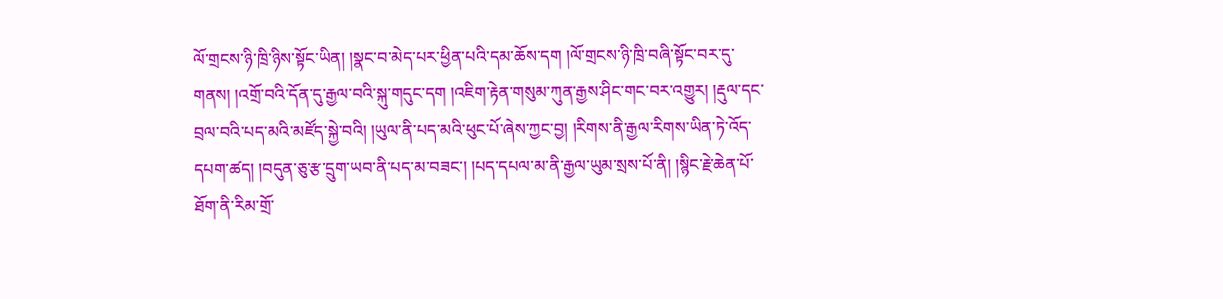ལོ་གྲངས་ཉི་ཁྲི་ཉིས་སྟོང་ཡིན། །སྣང་བ་མེད་པར་ཕྱིན་པའི་དམ་ཆོས་དག །ལོ་གྲངས་ཉི་ཁྲི་བཞི་སྟོང་བར་དུ་གནས། །འགྲོ་བའི་དོན་དུ་རྒྱལ་བའི་སྐུ་གདུང་དག །འཇིག་རྟེན་གསུམ་ཀུན་རྒྱས་ཤིང་གང་བར་འགྱུར། །རྡུལ་དང་བྲལ་བའི་པད་མའི་མཛོད་སྐྱེ་བའི། །ཡུལ་ནི་པད་མའི་ཕུང་པོ་ཞེས་ཀྱང་བྱ། །རིགས་ནི་རྒྱལ་རིགས་ཡིན་ཏེ་འོད་དཔག་ཚད། །བདུན་ཅུ་རྩ་དྲུག་ཡབ་ནི་པད་མ་བཟང་། །པད་དཔལ་མ་ནི་རྒྱལ་ཡུམ་སྲས་པོ་ནི། །སྙིང་རྗེ་ཆེན་པོ་ཐོག་ནི་རིམ་གྲོ་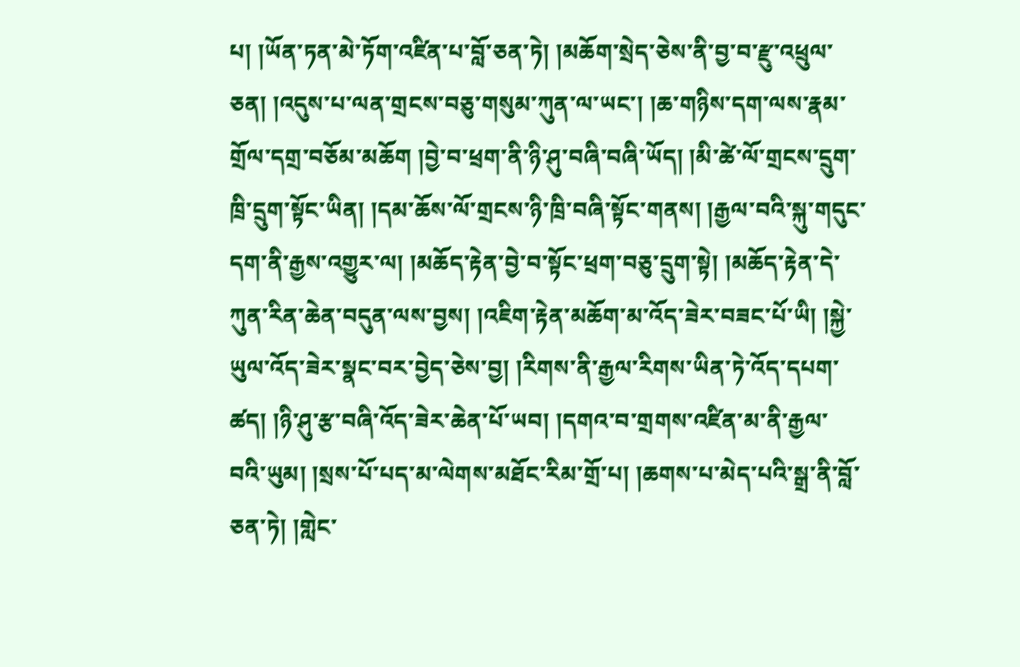པ། །ཡོན་ཏན་མེ་ཏོག་འཛིན་པ་བློ་ཅན་ཏེ། །མཆོག་སྲེད་ཅེས་ནི་བྱ་བ་རྫུ་འཕྲུལ་ཅན། །འདུས་པ་ལན་གྲངས་བཅུ་གསུམ་ཀུན་ལ་ཡང་། །ཆ་གཉིས་དག་ལས་རྣམ་གྲོལ་དགྲ་བཅོམ་མཆོག །བྱེ་བ་ཕྲག་ནི་ཉི་ཤུ་བཞི་བཞི་ཡོད། །མི་ཚེ་ལོ་གྲངས་དྲུག་ཁྲི་དྲུག་སྟོང་ཡིན། །དམ་ཆོས་ལོ་གྲངས་ཉི་ཁྲི་བཞི་སྟོང་གནས། །རྒྱལ་བའི་སྐུ་གདུང་དག་ནི་རྒྱས་འགྱུར་ལ། །མཆོད་རྟེན་བྱེ་བ་སྟོང་ཕྲག་བཅུ་དྲུག་སྟེ། །མཆོད་རྟེན་དེ་ཀུན་རིན་ཆེན་བདུན་ལས་བྱས། །འཇིག་རྟེན་མཆོག་མ་འོད་ཟེར་བཟང་པོ་ཡི། །སྐྱེ་ཡུལ་འོད་ཟེར་སྣང་བར་བྱེད་ཅེས་བྱ། །རིགས་ནི་རྒྱལ་རིགས་ཡིན་ཏེ་འོད་དཔག་ཚད། །ཉི་ཤུ་རྩ་བཞི་འོད་ཟེར་ཆེན་པོ་ཡབ། །དགའ་བ་གྲགས་འཛིན་མ་ནི་རྒྱལ་བའི་ཡུམ། །སྲས་པོ་པད་མ་ལེགས་མཐོང་རིམ་གྲོ་པ། །ཆགས་པ་མེད་པའི་སྒྲ་ནི་བློ་ཅན་ཏེ། །གླེང་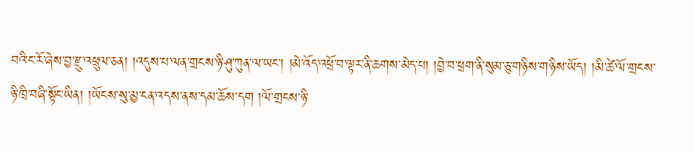བའི་ང་རོ་ཞེས་བྱ་རྫུ་འཕྲུལ་ཅན། །འདུས་པ་ལན་གྲངས་ཉི་ཤུ་ཀུན་ལ་ཡང་། །མེ་འོད་འཕྲོ་བ་ལྟར་ནི་ཆགས་མེད་པ། །བྱེ་བ་ཕྲག་ནི་སུམ་ཅུ་གཉིས་གཉིས་ཡོད། །མི་ཚེ་ལོ་གྲངས་ཉི་ཁྲི་བཞི་སྟོང་ཡིན། །ཡོངས་སུ་མྱ་ངན་འདས་ནས་དམ་ཆོས་དག །ལོ་གྲངས་ཉི་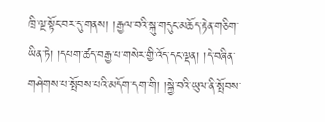ཁྲི་ལྔ་སྟོང་བར་དུ་གནས། །རྒྱལ་བའི་སྐུ་གདུང་མཆོད་རྟེན་གཅིག་ཡིན་ཏེ། །དཔག་ཚད་བརྒྱ་པ་གསེར་གྱི་འོད་དང་ལྡན། །དེ་བཞིན་གཤེགས་པ་སྤོབས་པའི་མདོག་དག་གི། །སྐྱེ་བའི་ཡུལ་ནི་སྤོབས་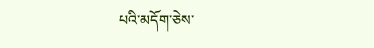པའི་མདོག་ཅེས་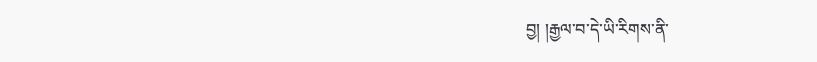བྱ། །རྒྱལ་བ་དེ་ཡི་རིགས་ནི་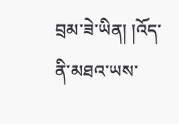བྲམ་ཟེ་ཡིན། །འོད་ནི་མཐའ་ཡས་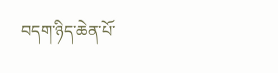བདག་ཉིད་ཆེན་པོ་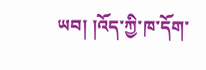ཡབ། །འོད་ཀྱི་ཁ་དོག་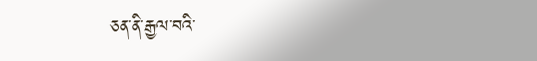ཅན་ནི་རྒྱལ་བའི་